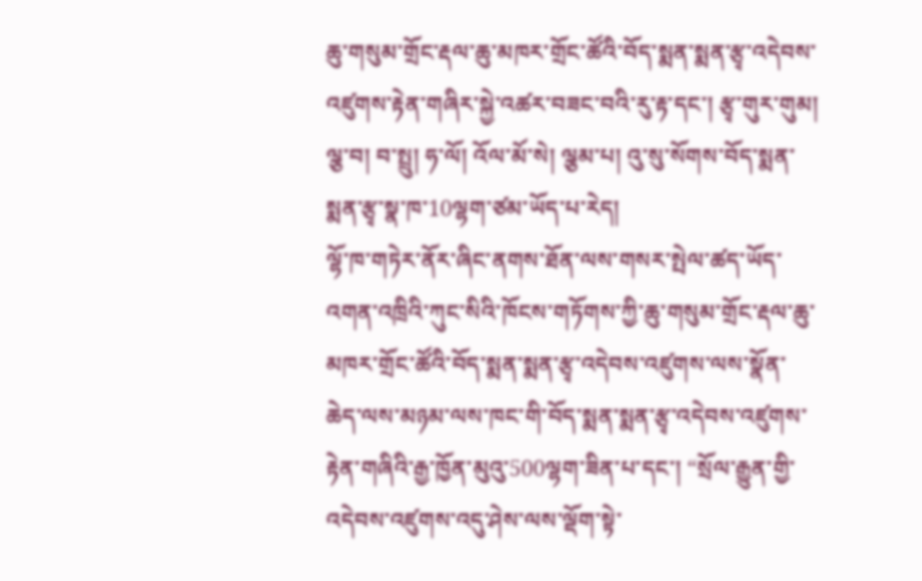ཆུ་གསུམ་གྲོང་རྡལ་ཆུ་མཁར་གྲོང་ཚོའི་བོད་སྨན་སྨན་རྩྭ་འདེབས་འཛུགས་རྟེན་གཞིར་སྐྱེ་འཚར་བཟང་བའི་རུ་རྟ་དང་། རྩྭ་གུར་གུམ། ལྕ་བ། བ་སྤྲུ། ཧ་ལོ། འོལ་མོ་སེ། ལྕམ་པ། འུ་སུ་སོགས་བོད་སྨན་སྨན་རྩྭ་སྣ་ཁ་10ལྷག་ཙམ་ཡོད་པ་རེད།
ལྷོ་ཁ་གཏེར་ནོར་ཞིང་ནགས་ཐོན་ལས་གསར་སྤེལ་ཚད་ཡོད་འགན་འཁྲིའི་ཀུང་སིའི་ཁོངས་གཏོགས་ཀྱི་ཆུ་གསུམ་གྲོང་རྡལ་ཆུ་མཁར་གྲོང་ཚོའི་བོད་སྨན་སྨན་རྩྭ་འདེབས་འཛུགས་ལས་སྣོན་ཆེད་ལས་མཉམ་ལས་ཁང་གི་བོད་སྨན་སྨན་རྩྭ་འདེབས་འཛུགས་རྟེན་གཞིའི་རྒྱ་ཁྱོན་མུའུ་500ལྷག་ཟིན་པ་དང་། “སྲོལ་རྒྱུན་གྱི་འདེབས་འཛུགས་འདུ་ཤེས་ལས་ལྡོག་སྟེ་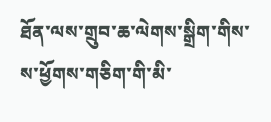ཐོན་ལས་གྲུབ་ཆ་ལེགས་སྒྲིག་གིས་ས་ཕྱོགས་གཅིག་གི་མི་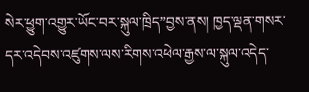སེར་ཕྱུག་འགྱུར་ཡོང་བར་སྐུལ་ཁྲིད”བྱས་ནས། ཁྱད་ལྡན་གསར་དར་འདེབས་འཛུགས་ལས་རིགས་འཕེལ་རྒྱས་ལ་སྐུལ་འདེད་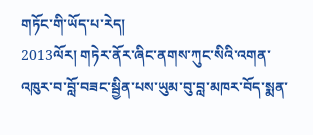གཏོང་གི་ཡོད་པ་རེད།
2013ལོར། གཏེར་ནོར་ཞིང་ནགས་ཀུང་སིའི་འགན་འཁུར་བ་བློ་བཟང་སྦྱིན་པས་ཡུམ་བུ་བླ་མཁར་བོད་སྨན་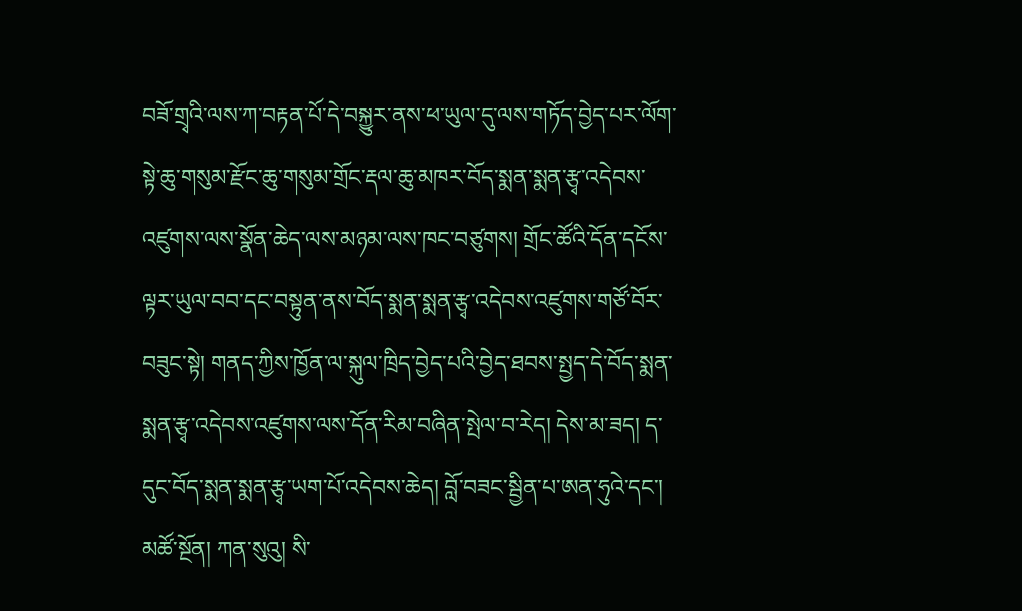བཟོ་གྲྭའི་ལས་ཀ་བརྟན་པོ་དེ་བསྐྱུར་ནས་ཕ་ཡུལ་དུ་ལས་གཏོད་བྱེད་པར་ལོག་སྟེ་ཆུ་གསུམ་རྫོང་ཆུ་གསུམ་གྲོང་རྡལ་ཆུ་མཁར་བོད་སྨན་སྨན་རྩྭ་འདེབས་འཛུགས་ལས་སྣོན་ཆེད་ལས་མཉམ་ལས་ཁང་བཙུགས། གྲོང་ཚོའི་དོན་དངོས་ལྟར་ཡུལ་བབ་དང་བསྟུན་ནས་བོད་སྨན་སྨན་རྩྭ་འདེབས་འཛུགས་གཙོ་བོར་བཟུང་སྟེ། གནད་ཀྱིས་ཁྱོན་ལ་སྐུལ་ཁྲིད་བྱེད་པའི་བྱེད་ཐབས་སྤྱད་དེ་བོད་སྨན་སྨན་རྩྭ་འདེབས་འཛུགས་ལས་དོན་རིམ་བཞིན་སྤེལ་བ་རེད། དེས་མ་ཟད། ད་དུང་བོད་སྨན་སྨན་རྩྭ་ཡག་པོ་འདེབས་ཆེད། བློ་བཟང་སྦྱིན་པ་ཨན་ཧུའེ་དང་། མཚོ་སྔོན། ཀན་སུའུ། སི་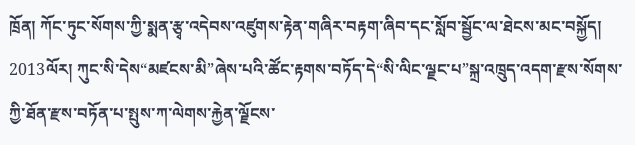ཁྲོན། ཀོང་ཏུང་སོགས་ཀྱི་སྨན་རྩྭ་འདེབས་འཛུགས་རྟེན་གཞིར་བརྟག་ཞིབ་དང་སློབ་སྦྱོང་ལ་ཐེངས་མང་བསྐྱོད།
2013ལོར། ཀུང་སི་དེས“མཛངས་མི”ཞེས་པའི་ཚོང་རྟགས་བཏོད་དེ“སི་ལིང་ལྗང་པ”སྐྲ་འཁྲུད་འདག་རྫས་སོགས་ཀྱི་ཐོན་རྫས་བཏོན་པ་སྤུས་ཀ་ལེགས་རྐྱེན་ལྗོངས་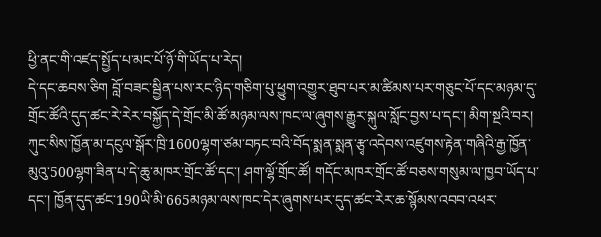ཕྱི་ནང་གི་འཛད་སྤྱོད་པ་མང་པོ་ཉོ་གི་ཡོད་པ་རེད།
དེ་དང་ཆབས་ཅིག བློ་བཟང་སྦྱིན་པས་རང་ཉིད་གཅིག་པུ་ཕྱུག་འགྱུར་ཐུབ་པར་མ་ཚིམས་པར་གཅུང་པོ་དང་མཉམ་དུ་གྲོང་ཚོའི་དུད་ཚང་རེ་རེར་བསྐྱོད་དེ་གྲོང་མི་ཚོ་མཉམ་ལས་ཁང་ལ་ཞུགས་རྒྱུར་སྐུལ་སློང་བྱས་པ་དང་། མིག་སྔའི་བར། ཀུང་སིས་ཁྱོན་མ་དངུལ་སྒོར་ཁྲི་1600ལྷག་ཙམ་བཏང་བའི་བོད་སྨན་སྨན་རྩྭ་འདེབས་འཛུགས་རྟེན་གཞིའི་རྒྱ་ཁྱོན་མུའུ་500ལྷག་ཟིན་པ་དེ་ཆུ་མཁར་གྲོང་ཚོ་དང་། ཤག་ལྷོ་གྲོང་ཚོ། གདོང་མཁར་གྲོང་ཚོ་བཅས་གསུམ་ལ་ཁྱབ་ཡོད་པ་དང་། ཁྱོན་དུད་ཚང་190ཡི་མི་665མཉམ་ལས་ཁང་དེར་ཞུགས་པར་དུད་ཚང་རེར་ཆ་སྙོམས་འབབ་འཕར་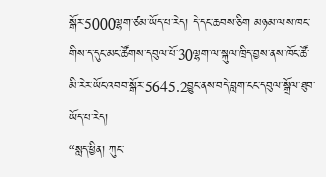སྒོར་5000ལྷག་ཙམ་ཡོད་པ་རེད། དེ་དང་ཆབས་ཅིག མཉམ་ལས་ཁང་གིས་ད་དུང་མང་ཚོགས་དབུལ་པོ་30ལྷག་ལ་སྐུལ་ཁྲིད་བྱས་ནས་ཁོང་ཚོ་མི་རེར་ཡོང་འབབ་སྒོར་5645.2བྱུང་ནས་བདེ་བླག་ངང་དབུལ་སྒྲོལ་ཐུབ་ཡོད་པ་རེད།
“སླད་ཕྱིན། ཀུང་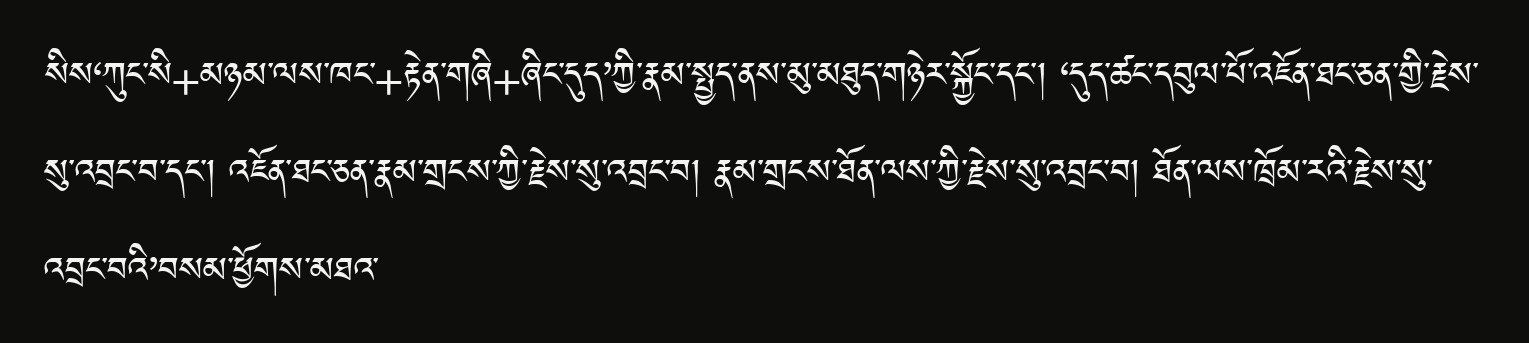སིས‘ཀུང་སི+མཉམ་ལས་ཁང་+རྟེན་གཞི+ཞིང་དུད’ཀྱི་རྣམ་སྤྱད་ནས་མུ་མཐུད་གཉེར་སྐྱོང་དང་། ‘དུད་ཚང་དབུལ་པོ་འཇོན་ཐང་ཅན་གྱི་རྗེས་སུ་འབྲང་བ་དང་། འཇོན་ཐང་ཅན་རྣམ་གྲངས་ཀྱི་རྗེས་སུ་འབྲང་བ། རྣམ་གྲངས་ཐོན་ལས་ཀྱི་རྗེས་སུ་འབྲང་བ། ཐོན་ལས་ཁྲོམ་རའི་རྗེས་སུ་འབྲང་བའི’བསམ་ཕྱོགས་མཐའ་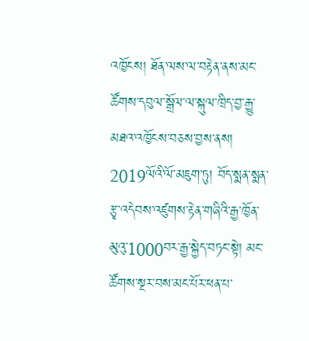འཁྱོངས། ཐོན་ལས་ལ་བརྟེན་ནས་མང་ཚོགས་དབུལ་སྒྲོལ་ལ་སྐུལ་ཁྲིད་བྱ་རྒྱུ་མཐའ་འཁྱོངས་བཅས་བྱས་ནས། 2019ལོའི་ལོ་མཇུག་ཏུ། བོད་སྨན་སྨན་རྩྭ་འདེབས་འཛུགས་རྟེན་གཞིའི་རྒྱ་ཁྱོན་མུའུ་1000བར་རྒྱ་སྐྱེད་བཏང་སྟེ། མང་ཚོགས་སྔར་བས་མང་པོར་ཕན་པ་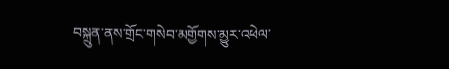བསྐྲུན་ནས་གྲོང་གསེབ་མགྱོགས་མྱུར་འཕེལ་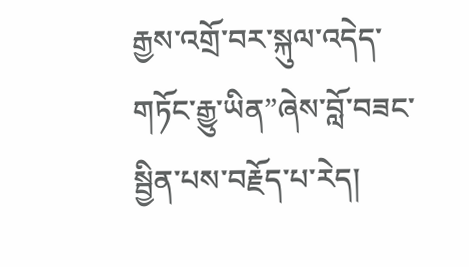རྒྱས་འགྲོ་བར་སྐུལ་འདེད་གཏོང་རྒྱུ་ཡིན”ཞེས་བློ་བཟང་སྦྱིན་པས་བརྗོད་པ་རེད།